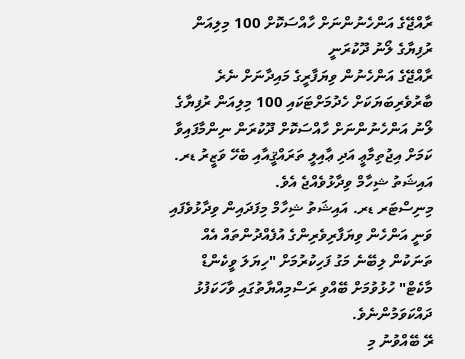ރާއްޖޭގެ އަންހެނުންނަށް ހާއްސަކޮށް 100 މިލިއަން ރުފިޔާގެ ލޯނު ދޫކުރަނީ
ރާއްޖޭގެ އަންހެނުން ވިޔަފާރީގެ މައިދާނަށް ނެރެ ބާރުވެރިބަޔަކަށް ހެދުމަށްޓަކައި 100 މިލިއަން ރުފިޔާގެ ލޯނު އަންހެނުންނަށް ހާއްސަކޮށް ދޫކުރަން ނިންމާފައިވާ ކަމަށް އިޖުތިމާޢީ އަދި ޢާއިލީ ތަރައްޤީއާއި ބެހޭ ވަޒީރު ޑރ. އައިޝަތު ޝިހާމް ވިދާޅުވެއްޖެ އެވެ.
މިނިސްޓަރ ޑރ. އައިޝަތު ޝިހާމް މިފަދައިން ވިދާޅުވެފައި ވަނީ އަންހެން ވިޔަފާރިވެރިންގެ އުފެއްދުންތައް އެއް ތަނަކުން ލިބޭނެ މަގު ފަހިކުރުމަށް "ހިޔަލަ ވީކެންޑް މާކެޓް" ހުޅުވުމަށް ބޭއްވި ރަސްމިއްޔާތުގައި ވާހަކަފުޅު ދައްކަވަމުންނެވެ.
ރޭ ބޭއްވުނު މި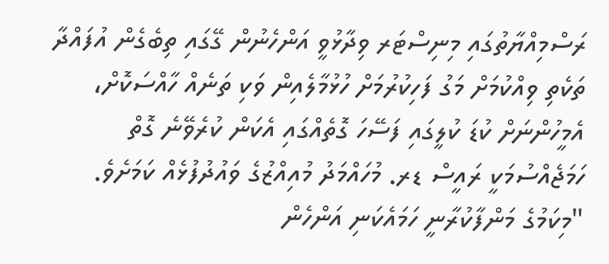ރަސްމިއްޔާތުގައި މިނިސްޓަރ ވިދާޅުވީ އަންހެނުން ގޭގައި ތިބެގެން އުފައްދާ ތަކެތި ވިއްކުމަށް މަގު ފަހިކުރުމަށް ހުޅުމާލެއިން ވަކި ތަނެއް ހާއްސަކޮށް، އެމީހުންނަށް ކުޑަ ކުލީގައި ފަސޭހަ ގޮތެއްގައި އެކަން ކުރެވޭނެ ގޮތް ހަމަޖެއްސުމަކީ ރައީސް ޑރ. މުހައްމަދު މުއިއްޒުގެ ވައުދުފުޅެއް ކަމަށެވެ.
"މިކަމުގެ މަންފާކުރާނީ ހަމައެކަނި އަންހެން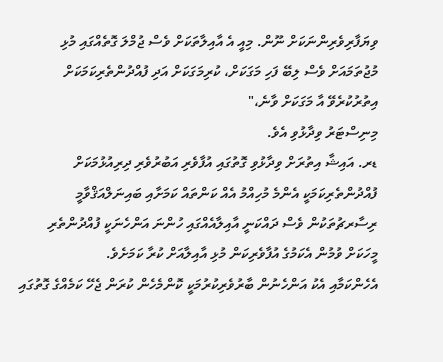ވިޔަފާރިވެރިންނަކަށް ނޫން. މިއީ އެ އާއިލާތަކަށް ވެސް ޖުމްލަ ގޮތެއްގައި މުޅި މުޖުތަމައަށް ވެސް ލިބޭ ފަހި މަގަކަށް، ކުރިމަގަކަށް އަދި ފުއްދުންތެރިކަމަކަށް އިތުރުކުރެވޭ އާ މަގަކަށް ވާނެ،"
މިނިސްޓަރު ވިދާޅުވި އެވެ.
ޑރ. އައިޝާ އިތުރަށް ވިދާޅުވި ގޮތުގައި އުފާވެރި އަބުރުވެރި ދިރިއުޅުމަކަށް ފުއްދުންތެރިކަމަކީ އެންމެ މުހިއްމު އެއް ކަންތައް ކަމަށާއި ބައިނަލްއަޤްވާމީ ރިސާރޗުތަކުން ވެސް ދައްކަނީ އާއިލާއެއްގައި ހުންނަ އަންހެނަކީ ފުއްދުންތެރި މީހަކަށް ވުމުން އެކަމުގެ އުފާވެރިކަން މުޅި އާއިލާއަށް ކުރާ ކަމަށެވެ.
އެހެންކަމާއި އެކު އަންހެނުން ބާރުވެރިކުރުމަކީ ކޮންމެހެން ކުރަން ޖެހޭ ކަމެއްގެ ގޮތުގައި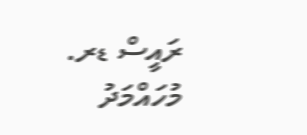ރައީސް ޑރ. މުހައްމަދު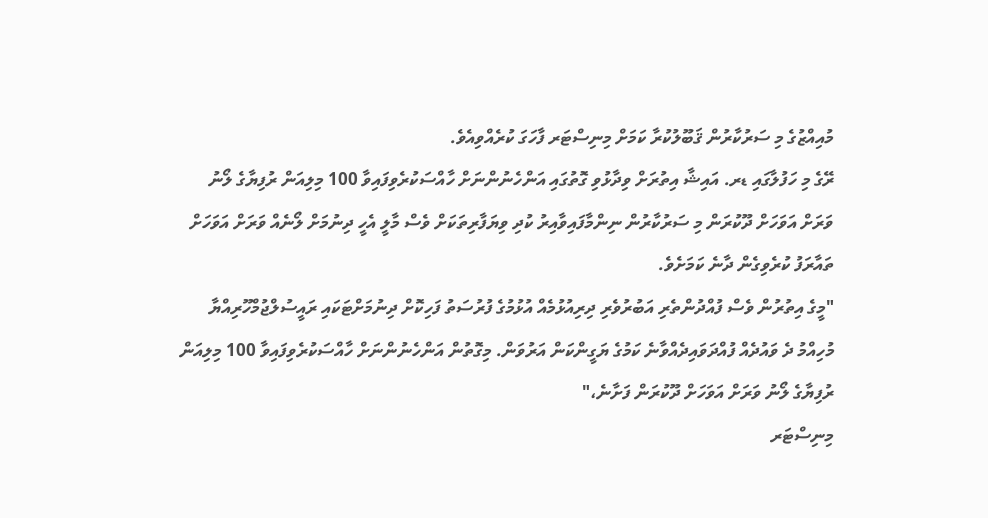މުއިއްޒުގެ މި ސަރުކާރުން ޤަބޫލުކުރާ ކަމަށް މިނިސްޓަރ ފާހަގަ ކުރެއްވިއެވެ.
ރޭގެ މި ހަފުލާގައި ޑރ. އައިޝާ އިތުރަށް ވިދާޅުވި ގޮތުގައި އަންހެނުންނަށް ހާއްސަކުރެވިފައިވާ 100 މިލިއަން ރުފިޔާގެ ލޯނު ވަރަށް އަވަހަށް ދޫކުރަން މި ސަރުކާރުން ނިންމާފައިވާއިރު ކުދި ވިޔަފާރިތަކަށް ވެސް މާލީ އެހީ ދިނުމަށް ލޯނެއް ވަރަށް އަވަހަށް ތައާރަފު ކުރެވިގެން ދާނެ ކަމަށެވެ.
"މީގެ އިތުރުން ވެސް ފުއްދުންތެރި އަބުރުވެރި ދިރިއުޅުމެއް އުޅުމުގެ ފުރުސަތު ފަހިކޮށް ދިނުމަށްޓަކައި ރައީސުލްޖުމްހޫރިއްޔާ މުހިއްމު ދެ ވައުދެއް ފުއްދަވައިދެއްވާނެ ކަމުގެ ޔަގީންކަން އަރުވަން. މިގޮތުން އަންހެނުންނަށް ހާއްސަކުރެވިފައިވާ 100 މިލިއަން ރުފިޔާގެ ލޯނު ވަރަށް އަވަހަށް ދޫކުރަން ފަށާނެ،"
މިނިސްޓަރ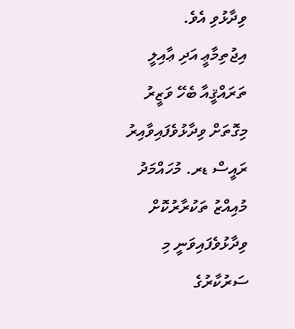ވިދާޅުވި އެވެ.
އިޖުތިމާޢީ އަދި ޢާއިލީ ތަރައްޤީއާ ބެހޭ ވަޒީރު މިގޮތަށް ވިދާޅުވެފައިވާއިރު ރައީސް ޑރ. މުހައްމަދު މުއިއްޒު ތަކުރާރުކޮށް ވިދާޅުވެފައިވަނީ މި ސަރުކާރުގެ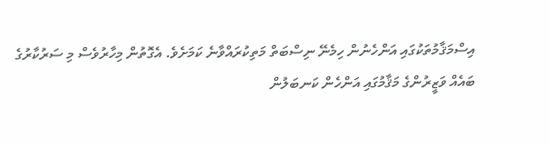އިސްމަޤާމުތަކުގައި އަންހެނުން ހިމެނޭ ނިސްބަތް މަތިކުރައްވާނެ ކަމަށެވެ. އެގޮތުން މިހާރުވެސް މި ސަރުކާރުގެ ބައެއް ވަޒީރުންގެ މަޤާމުގައި އަންހެން ކަނބަލުން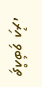ތިއްބެވި އިރު،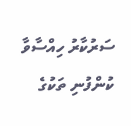ސަރުކާރު ހިއްސާވާ ކުންފުނި ތަކުގެ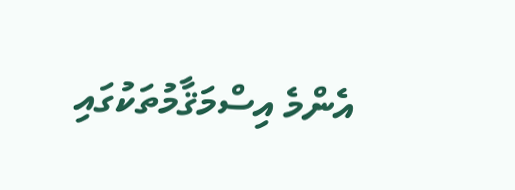އެންމެ އިސްމަޤާމުތަކުގައި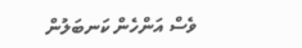ވެސް އަންހެން ކަނބަލުން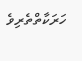ހަރަކާތްތެރިވެ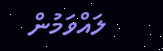ލައްވަމުން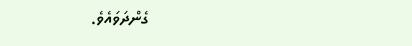ގެންދަވައެވެ.